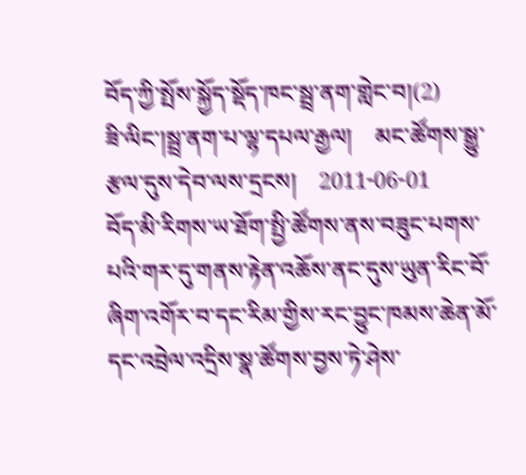བོད་ཀྱི་སྤོས་སྐྱོད་སྡོད་ཁང་སྦྲ་ནག་གླེང་བ།(2)
ཟི་ལིང་།སྦྲ་ནག་པ་ལྷ་དཔལ་རྒྱལ།    མང་ཚོགས་སྒྱུ་རྩལ་དུས་དེབ་ལས་དྲངས།    2011-06-01
བོད་མི་རིགས་ཡ་ཐོག་སྤྱི་ཚོགས་ནས་བཟུང་པགས་པའི་གར་དུ་གནས་རྟེན་འཆོས་ནང་དུས་ཡུན་རིང་བོ་ཞིག་འགོར་བ་དང་རིམ་གྱིས་རང་བྱུང་ཁམས་ཆེན་མོ་དང་འབྲེལ་འདྲིས་སྣ་ཚོགས་བྱས་ཏེ་ཤེས་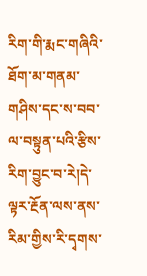རིག་གི་རྨང་གཞིའི་ཐོག་མ་གནམ་གཤིས་དང་ས་བབ་ལ་བསྟུན་པའི་རྩིས་རིག་བྱུང་བ་རེ།དེ་ལྟར་རྔོན་ལས་ནས་རིམ་གྱིས་རི་དྭགས་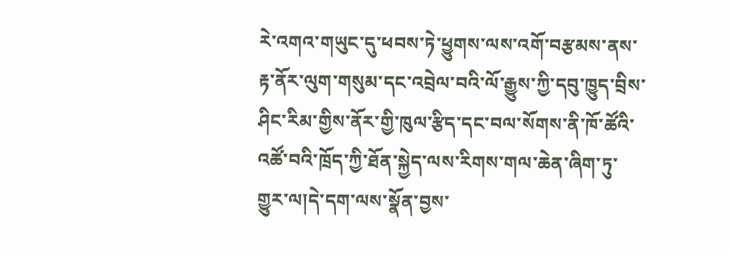རེ་འགའ་གཡུང་དུ་ཕབས་ཏེ་ཕྱུགས་ལས་འགོ་བརྩམས་ནས་རྟ་ནོར་ལུག་གསུམ་དང་འབྲེལ་བའི་ལོ་རྒྱུས་ཀྱི་དབུ་ཁྱུད་བྲིས་ཤིང་རིམ་གྱིས་ནོར་གྱི་ཁུལ་རྩིད་དང་བལ་སོགས་ནི་ཁོ་ཚོའི་འཚོ་བའི་ཁྲོད་ཀྱི་ཐོན་སྐྱེད་ལས་རིགས་གལ་ཆེན་ཞིག་ཏུ་གྱུར་ལ།དེ་དག་ལས་སྣོན་བྱས་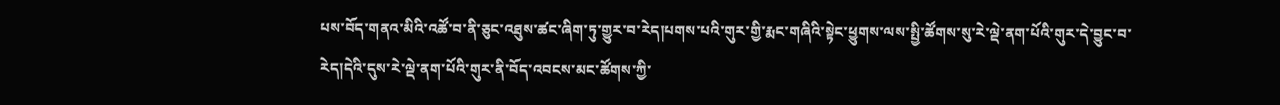པས་བོད་གནའ་མིའི་འཚོ་བ་ནི་ཅུང་འཐུས་ཚང་ཞིག་ཏུ་གྱུར་བ་རེད།པགས་པའི་གུར་གྱི་རྨང་གཞིའི་སྟེང་ཕྱུགས་ལས་སྤྱི་ཚོགས་སུ་རེ་ལྡེ་ནག་པོའི་གུར་དེ་བྱུང་བ་རེད།དེའི་དུས་རེ་ལྡེ་ནག་པོའི་གུར་ནི་བོད་འབངས་མང་ཚོགས་ཀྱི་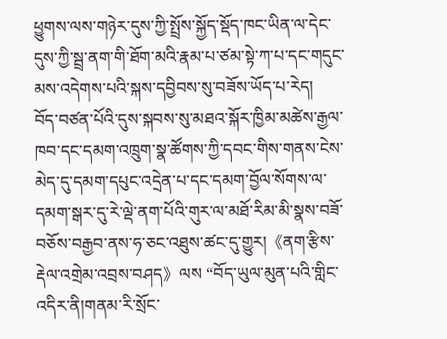ཕྱུགས་ལས་གཉེར་དུས་ཀྱི་སྤྲོས་སྐྱོད་སྡོད་ཁང་ཡིན་ལ་དེང་དུས་ཀྱི་སྦྲ་ནག་གི་ཐོག་མའི་རྣམ་པ་ཙམ་སྟེ་ཀ་པ་དང་གདུང་མས་འདེགས་པའི་སྐས་དབྱིབས་སུ་བཟོས་ཡོད་པ་རེད།
བོད་བཙན་པོའི་དུས་སྐབས་སུ་མཐའ་སྐོར་ཁྱིམ་མཚེས་རྒྱལ་ཁབ་དང་དམག་འཁྲུག་སྣ་ཚོགས་ཀྱི་དབང་གིས་གནས་ངེས་མེད་དུ་དམག་དཔུང་འདྲེན་པ་དང་དམག་བྱོལ་སོགས་ལ་དམག་སྒར་དུ་རེ་ལྡེ་ནག་པོའི་གུར་ལ་མཐོ་རིམ་མི་སྣས་བཟོ་བཅོས་བརྒྱབ་ནས་ཧ་ཅང་འཐུས་ཚང་དུ་གྱུར།《ནག་རྩིས་རྡེལ་འགྲེམ་འབྲས་བཤད》ལས “བོད་ཡུལ་མུན་པའི་གླིང་འདིར་ནི།གནམ་རི་སྲོང་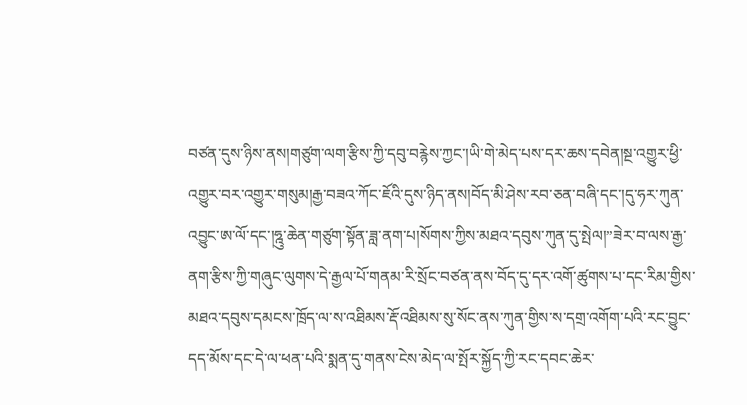བཙན་དུས་ཉིས་ནས།གཙུག་ལག་རྩིས་ཀྱི་དབུ་བརྙེས་ཀྱང་།ཡི་གེ་མེད་པས་དར་ཆས་དབེན།སྔ་འགྱུར་ཕྱི་འགྱུར་བར་འགྱུར་གསུམ།རྒྱ་བཟའ་ཀོང་ཇོའི་དུས་ཉིད་ནས།བོད་མི་ཤེས་རབ་ཅན་བཞི་དང་།དུ་ཧར་ཀུན་འབྱུང་ཨ་ལོ་དང་།ཧྰུ་ཆེན་གཙུག་སྟོན་ཟླ་ནག་པ།སོགས་ཀྱིས་མཐའ་དབུས་ཀུན་དུ་སྤེལ།”ཟེར་བ་ལས་རྒྱ་ནག་རྩིས་ཀྱི་གཞུང་ལུགས་དེ་རྒྱལ་པོ་གནམ་རི་སྲོང་བཙན་ནས་བོད་དུ་དར་འགོ་ཚུགས་པ་དང་རིམ་གྱིས་མཐའ་དབུས་དམངས་ཁྲོད་ལ་ས་འཐིམས་རྡོ་འཐིམས་སུ་སོང་ནས་ཀུན་གྱིས་ས་དགྲ་འགོག་པའི་རང་བྱུང་དད་མོས་དང་དེ་ལ་ཕན་པའི་སྨན་དུ་གནས་ངེས་མེད་ལ་སྤོར་སྐྱོད་ཀྱི་རང་དབང་ཆེར་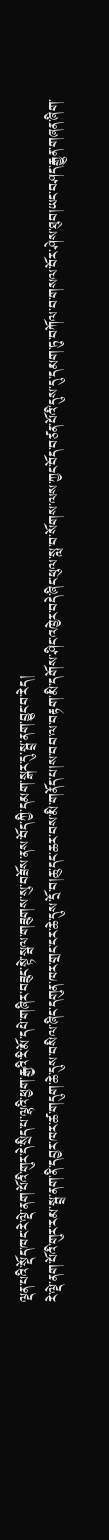ལྡན་པའི་སྡོད་ཁང་རེ་ལྡེ་ནག་པོའི་གུར་དེ་སྲིད་པ་ལྷའི་ཕྱག་རྒྱའི་རི་མོ་དཔེ་གཞིར་བཟུང་སྟེ་སྦལ་གཟུགས་སུ་བཟོས་ནས་བོད་ཀྱི་དམག་སྒར་དུ་སྦྲ་ནག་བྱུང་བ་རེད།
རེ་ལྡེ་ནག་པོའི་གུར་རམ་སྦྲ་ནག་ནི་དབྱར་ཁར་ཚ་གདུག་ཆེ་དུས་བསིལ་ཞིང་དགུན་ཁར་གྲང་ངར་ཆེ་དུས་དྲོ་བ།ཆུ་དང་ཆར་བས་མི་གནོད་པ།ས་བབ་ལ་བརྟག་མི་དགོས་ཤིང་འཁྱེར་བདེ་ཞིང་ཕུལ་སླ་བ་སོགས་ལས་ཀྱང་བོད་བཙན་པོའི་དུས་དུ་དམག་ཏུ་བཀོལ་བ་གསལ་བོར་ཤེས་ཐུབ།ཡང་བཤད་རྒྱུན་གཞན་ཞིག་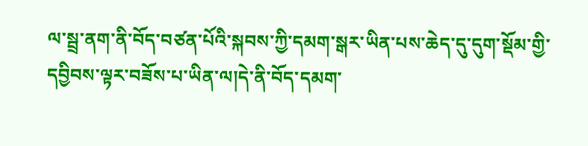ལ་སྦྲ་ནག་ནི་བོད་བཙན་པོའི་སྐབས་ཀྱི་དམག་སྒར་ཡིན་པས་ཆེད་དུ་དུག་སྡོམ་གྱི་དབྱིབས་ལྟར་བཟོས་པ་ཡིན་ལ།དེ་ནི་བོད་དམག་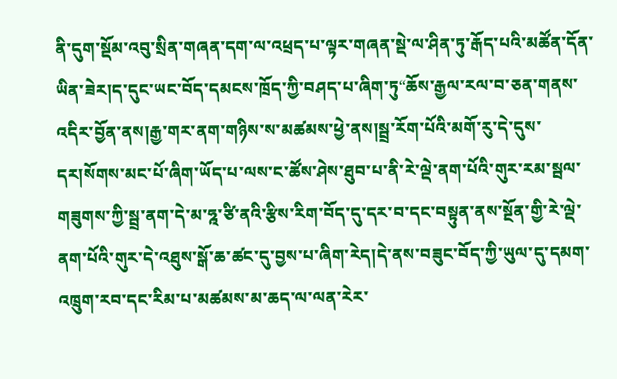ནི་དུག་སྡོམ་འབུ་སྲིན་གཞན་དག་ལ་འཕྲད་པ་ལྟར་གཞན་སྡེ་ལ་ཤིན་ཏུ་རྒོད་པའི་མཚོན་དོན་ཡིན་ཟེར།ད་དུང་ཡང་བོད་དམངས་ཁྲོད་ཀྱི་བཤད་པ་ཞིག་ཏུ“ཆོས་རྒྱལ་རལ་བ་ཅན་གནས་འདིར་བྱོན་ནས།རྒྱ་གར་ནག་གཉིས་ས་མཚམས་ཕྱེ་ནས།སྦྲ་རོག་པོའི་མགོ་རུ་དེ་དུས་དར།སོགས་མང་པོ་ཞིག་ཡོད་པ་ལས་ང་ཚོས་ཤེས་ཐུབ་པ་ནི་རེ་ལྡེ་ནག་པོའི་གུར་རམ་སྦལ་གཟུགས་ཀྱི་སྦྲ་ནག་དེ་མ་ཧྰ་ཙི་ནའི་རྩིས་རིག་བོད་དུ་དར་བ་དང་བསྟུན་ནས་སྔོན་གྱི་རེ་ལྡེ་ནག་པོའི་གུར་དེ་འཐུས་སྒོ་ཆ་ཚང་དུ་བྱས་པ་ཞིག་རེད།དེ་ནས་བཟུང་བོད་ཀྱི་ཡུལ་དུ་དམག་འཁྲུག་རབ་དང་རིམ་པ་མཚམས་མ་ཆད་ལ་ལན་རེར་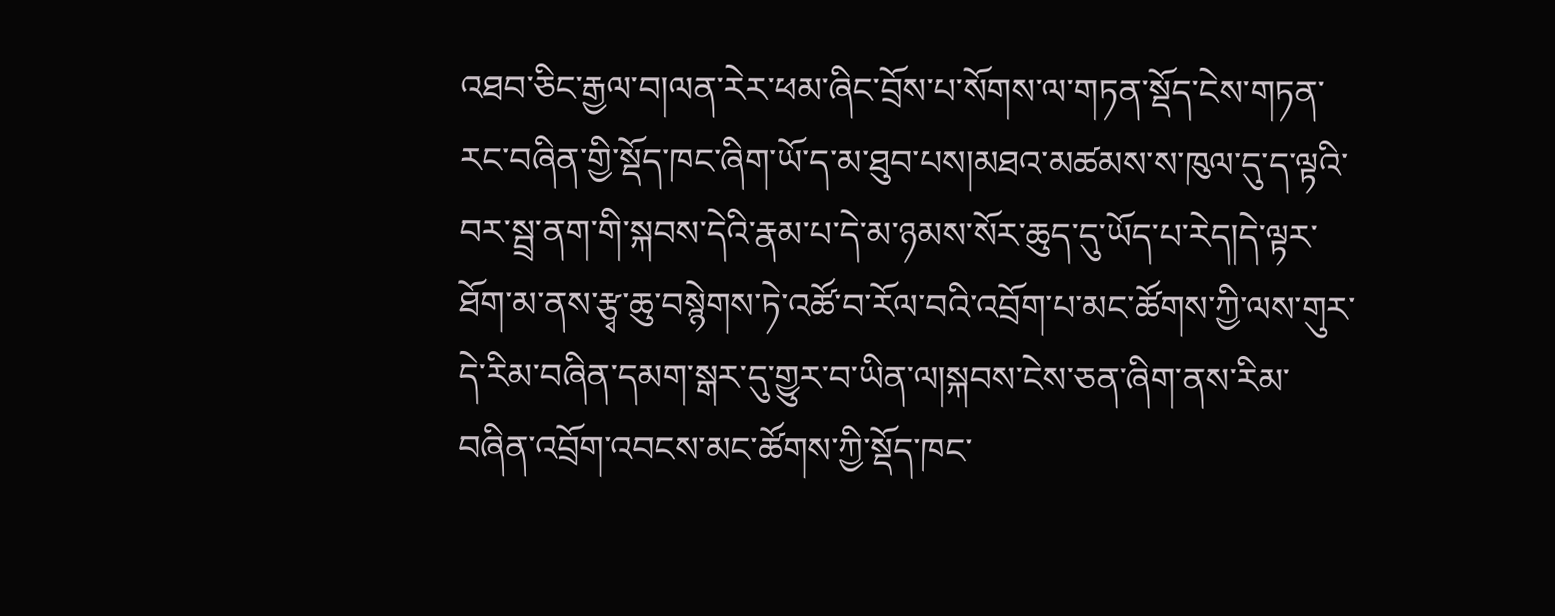འཐབ་ཅིང་རྒྱལ་བ།ལན་རེར་ཕམ་ཞིང་བྲོས་པ་སོགས་ལ་གཏན་སྡོད་ངེས་གཏན་རང་བཞིན་གྱི་སྡོད་ཁང་ཞིག་ཡོ་ད་མ་ཐུབ་པས།མཐའ་མཚམས་ས་ཁུལ་དུ་ད་ལྟའི་བར་སྦྲ་ནག་གི་སྐབས་དེའི་རྣམ་པ་དེ་མ་ཉམས་སོར་ཆུད་དུ་ཡོད་པ་རེད།དེ་ལྟར་ཐོག་མ་ནས་རྩྭ་ཆུ་བསྙེགས་ཏེ་འཚོ་བ་རོལ་བའི་འབྲོག་པ་མང་ཚོགས་ཀྱི་ལས་གུར་དེ་རིམ་བཞིན་དམག་སྒར་དུ་གྱུར་བ་ཡིན་ལ།སྐབས་ངེས་ཅན་ཞིག་ནས་རིམ་བཞིན་འབྲོག་འབངས་མང་ཚོགས་ཀྱི་སྡོད་ཁང་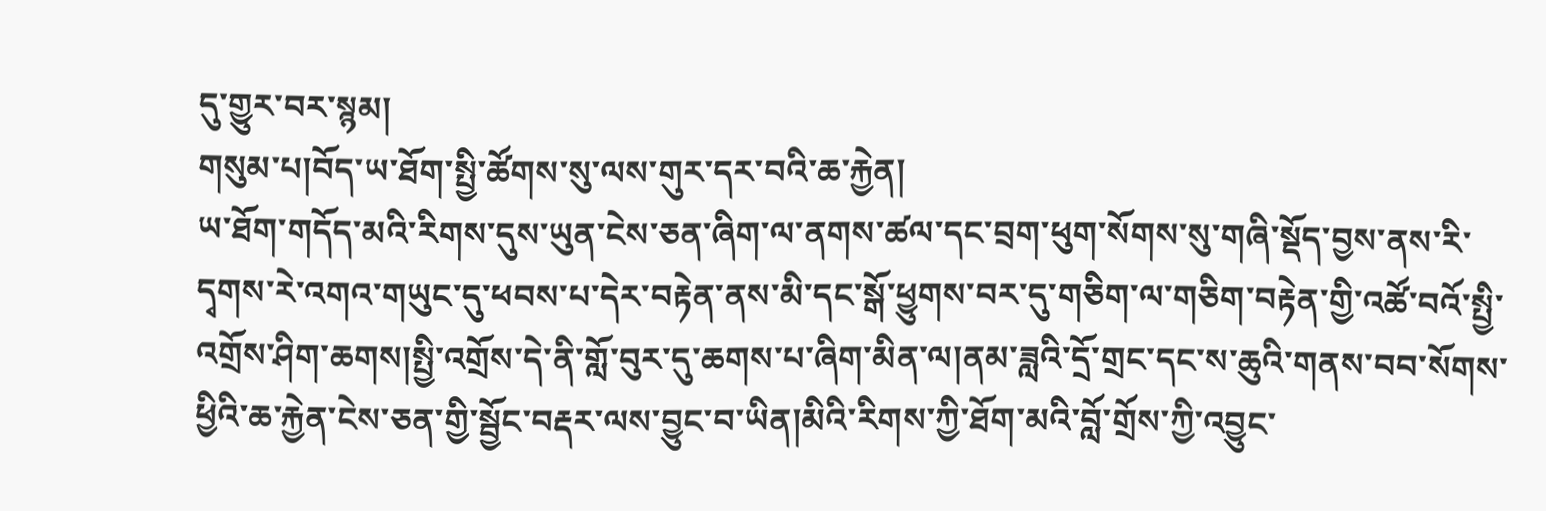དུ་གྱུར་བར་སྙམ།
གསུམ་པ།བོད་ཡ་ཐོག་སྤྱི་ཚོགས་སུ་ལས་གུར་དར་བའི་ཆ་རྐྱེན།
ཡ་ཐོག་གདོད་མའི་རིགས་དུས་ཡུན་ངེས་ཅན་ཞིག་ལ་ནགས་ཚལ་དང་བྲག་ཕུག་སོགས་སུ་གཞི་སྡོད་བྱས་ནས་རི་དྭགས་རེ་འགའ་གཡུང་དུ་ཕབས་པ་དེར་བརྟེན་ནས་མི་དང་སྒོ་ཕྱུགས་བར་དུ་གཅིག་ལ་གཅིག་བརྟེན་གྱི་འཚོ་བའོ་སྤྱི་འགྲོས་ཤིག་ཆགས།སྤྱི་འགྲོས་དེ་ནི་གློ་བུར་དུ་ཆགས་པ་ཞིག་མིན་ལ།ནམ་ཟླའི་དྲོ་གྲང་དང་ས་ཆུའི་གནས་བབ་སོགས་ཕྱིའི་ཆ་རྐྱེན་ངེས་ཅན་གྱི་སྦྱོང་བརྡར་ལས་བྱུང་བ་ཡིན།མིའི་རིགས་ཀྱི་ཐོག་མའི་བློ་གྲོས་ཀྱི་འབྱུང་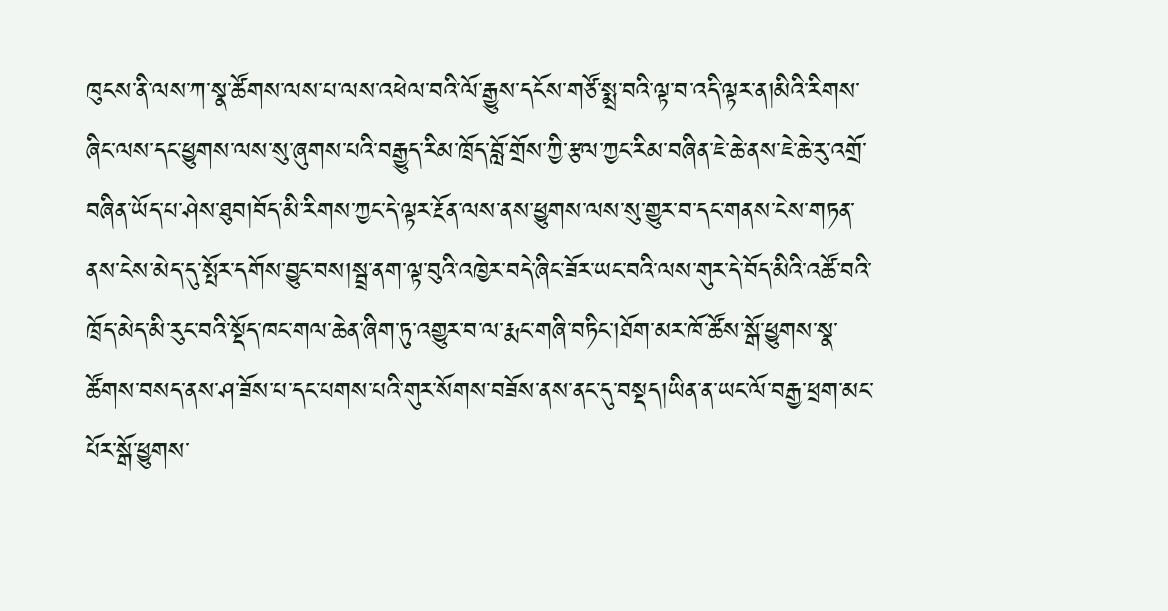ཁུངས་ནི་ལས་ཀ་སྣ་ཚོགས་ལས་པ་ལས་འཕེལ་བའི་ལོ་རྒྱུས་དངོས་གཙོ་སྨྲ་བའི་ལྟ་བ་འདི་ལྟར་ན།མིའི་རིགས་ཞིང་ལས་དང་ཕྱུགས་ལས་སུ་ཞུགས་པའི་བརྒྱུད་རིམ་ཁྲོད་བློ་གྲོས་ཀྱི་རྩལ་ཀྱང་རིམ་བཞིན་ཇེ་ཆེ་ནས་ཇེ་ཆེ་རུ་འགྲོ་བཞིན་ཡོད་པ་ཤེས་ཐུབ།བོད་མི་རིགས་ཀྱང་དེ་ལྟར་རྔོན་ལས་ནས་ཕྱུགས་ལས་སུ་གྱུར་བ་དང་གནས་ངེས་གཏན་ནས་ངེས་མེད་དུ་སྤོར་དགོས་བྱུང་བས།སྦྲ་ནག་ལྟ་བུའི་འཁྱེར་བདེ་ཞིང་ཟོར་ཡང་བའི་ལས་གུར་དེ་བོད་མིའི་འཚོ་བའི་ཁྲོད་མེད་མི་རུང་བའི་སྡོད་ཁང་གལ་ཆེན་ཞིག་ཏུ་འགྱུར་བ་ལ་རྨང་གཞི་བཏིང་།ཐོག་མར་ཁོ་ཚོས་སྒོ་ཕྱུགས་སྣ་ཚོགས་བསད་ནས་ཤ་ཟོས་པ་དང་པགས་པའི་གུར་སོགས་བཟོས་ནས་ནང་དུ་བསྡད།ཡིན་ན་ཡང་ལོ་བརྒྱ་ཕྲག་མང་པོར་སྒོ་ཕྱུགས་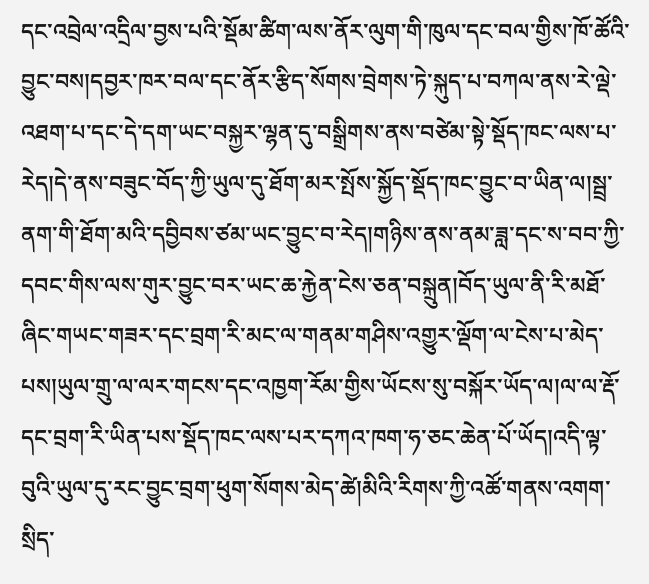དང་འབྲེལ་འདྲིལ་བྱས་པའི་སྡོམ་ཚིག་ལས་ནོར་ལུག་གི་ཁུལ་དང་བལ་གྱིས་ཁོ་ཚོའི་བྱུང་བས།དབྱར་ཁར་བལ་དང་ནོར་རྩིད་སོགས་བྲེགས་ཏེ་སྐུད་པ་བཀལ་ནས་རེ་ལྡེ་འཐག་པ་དང་དེ་དག་ཡང་བསྐྱར་ལྷན་དུ་བསྒྲིགས་ནས་བཙེམ་སྟེ་སྡོད་ཁང་ལས་པ་རེད།དེ་ནས་བཟུང་བོད་ཀྱི་ཡུལ་དུ་ཐོག་མར་སྤོས་སྐྱོད་སྡོད་ཁང་བྱུང་བ་ཡིན་ལ།སྦྲ་ནག་གི་ཐོག་མའི་དབྱིབས་ཙམ་ཡང་བྱུང་བ་རེད།གཉིས་ནས་ནམ་ཟླ་དང་ས་བབ་ཀྱི་དབང་གིས་ལས་གུར་བྱུང་བར་ཡང་ཆ་རྐྱེན་ངེས་ཅན་བསྐྲུན།བོད་ཡུལ་ནི་རི་མཐོ་ཞིང་གཡང་གཟར་དང་བྲག་རི་མང་ལ་གནམ་གཤིས་འགྱུར་ལྡོག་ལ་ངེས་པ་མེད་པས།ཡུལ་གྲུ་ལ་ལར་གངས་དང་འཁྱག་རོམ་གྱིས་ཡོངས་སུ་བསྐོར་ཡོད་ལ།ལ་ལ་རྡོ་དང་བྲག་རི་ཡིན་པས་སྡོད་ཁང་ལས་པར་དཀའ་ཁག་ཧ་ཅང་ཆེན་པོ་ཡོད།འདི་ལྟ་བུའི་ཡུལ་དུ་རང་བྱུང་བྲག་ཕུག་སོགས་མེད་ཚེ།མིའི་རིགས་ཀྱི་འཚོ་གནས་འགག་སྲིད་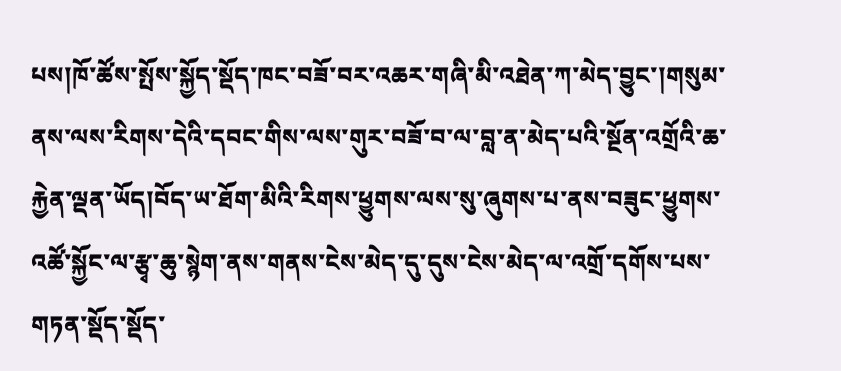པས།ཁོ་ཚོས་སྤོས་སྐྱོད་སྡོད་ཁང་བཟོ་བར་འཆར་གཞི་མི་འཐེན་ཀ་མེད་བྱུང་།གསུམ་ནས་ལས་རིགས་དེའི་དབང་གིས་ལས་གུར་བཟོ་བ་ལ་བླ་ན་མེད་པའི་སྔོན་འགྲོའི་ཆ་རྐྱེན་ལྡན་ཡོད།བོད་ཡ་ཐོག་མིའི་རིགས་ཕྱུགས་ལས་སུ་ཞུགས་པ་ནས་བཟུང་ཕྱུགས་འཚོ་སྐྱོང་ལ་རྩྭ་ཆུ་སྙེག་ནས་གནས་ངེས་མེད་དུ་དུས་ངེས་མེད་ལ་འགྲོ་དགོས་པས་གཏན་སྡོད་སྡོད་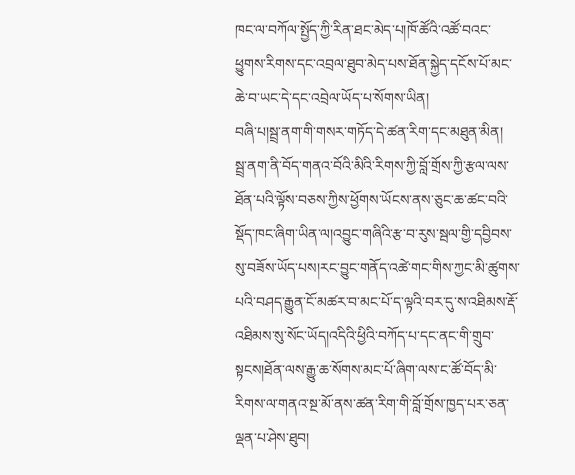ཁང་ལ་བཀོལ་སྤྱོད་ཀྱི་རིན་ཐང་མེད་པ།ཁོ་ཚོའི་འཚོ་བའང་ཕྱུགས་རིགས་དང་འབྲལ་ཐུབ་མེད་པས་ཐོན་སྐྱེད་དངོས་པོ་མང་ཆེ་བ་ཡང་དེ་དང་འབྲེལ་ཡོད་པ་སོགས་ཡིན།
བཞི་པ།སྦྲ་ནག་གི་གསར་གཏོད་དེ་ཚན་རིག་དང་མཐུན་མིན།
སྦྲ་ནག་ནི་བོད་གནའ་བོའི་མིའི་རིགས་ཀྱི་བློ་གྲོས་ཀྱི་རྩལ་ལས་ཐོན་པའི་ལྟོས་བཅས་ཀྱིས་ཕྱོགས་ཡོངས་ནས་ཅུང་ཆ་ཚང་བའི་སྡོད་ཁང་ཞིག་ཡིན་ལ།འབྱུང་གཞིའི་རྩ་བ་རུས་སྦལ་གྱི་དབྱིབས་སུ་བཟོས་ཡོད་པས།རང་བྱུང་གནོད་འཚེ་གང་གིས་ཀྱང་མི་ཚུགས་པའི་བཤད་རྒྱུན་ངོ་མཚར་བ་མང་པོ་ད་ལྟའི་བར་དུ་ས་འཐིམས་རྡོ་འཐིམས་སུ་སོང་ཡོད།འདིའི་ཕྱིའི་བཀོད་པ་དང་ནང་གི་གྲུབ་སྟངས།ཐོན་ལས་རྒྱུ་ཆ་སོགས་མང་པོ་ཞིག་ལས་ང་ཚོ་བོད་མི་རིགས་ལ་གནའ་སྔ་མོ་ནས་ཚན་རིག་གི་བློ་གྲོས་ཁྱད་པར་ཅན་ལྡན་པ་ཤེས་ཐུབ།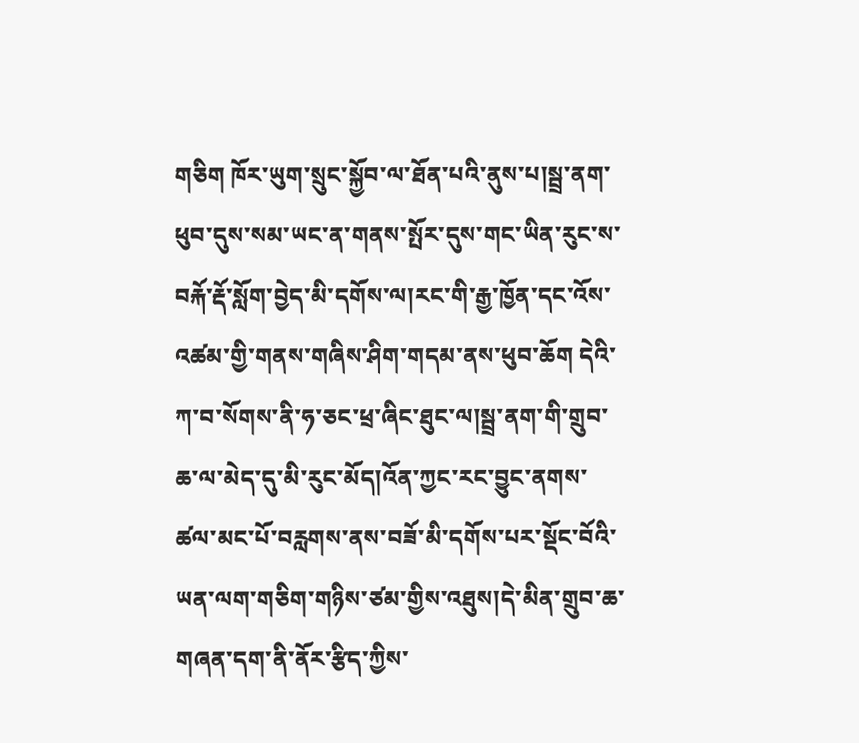གཅིག ཁོར་ཡུག་སྲུང་སྐྱོབ་ལ་ཐོན་པའི་ནུས་པ།སྦྲ་ནག་ཕུབ་དུས་སམ་ཡང་ན་གནས་སྤོར་དུས་གང་ཡིན་རུང་ས་བརྐོ་རྡོ་སློག་བྱེད་མི་དགོས་ལ།རང་གི་རྒྱ་ཁྱོན་དང་འོས་འཚམ་གྱི་གནས་གཞིས་ཤིག་གདམ་ནས་ཕུབ་ཆོག དེའི་ཀ་བ་སོགས་ནི་ཧ་ཅང་ཕྲ་ཞིང་ཐུང་ལ།སྦྲ་ནག་གི་གྲུབ་ཆ་ལ་མེད་དུ་མི་རུང་མོད།འོན་ཀྱང་རང་བྱུང་ནགས་ཚལ་མང་པོ་བརླགས་ནས་བཟོ་མི་དགོས་པར་སྡོང་བོའི་ཡན་ལག་གཅིག་གཉིས་ཙམ་གྱིས་འཐུས།དེ་མིན་གྲུབ་ཆ་གཞན་དག་ནི་ནོར་རྩིད་ཀྱིས་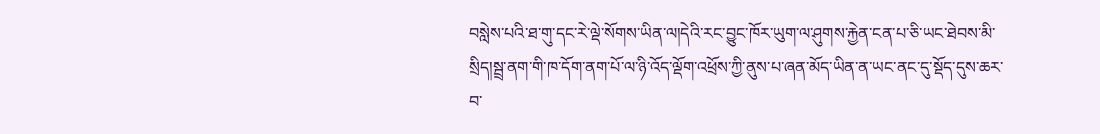བསླེས་པའི་ཐ་གུ་དང་རེ་ལྡེ་སོགས་ཡིན་ལ།དེའི་རང་བྱུང་ཁོར་ཡུག་ལ་ཤུགས་རྐྱེན་ངན་པ་ཅི་ཡང་ཐེབས་མི་སྲིད།སྦྲ་ནག་གི་ཁ་དོག་ནག་པོ་ལ་ཉི་འོད་ལྡོག་འཕྲོས་ཀྱི་ནུས་པ་ཞན་མོད་ཡིན་ན་ཡང་ནང་དུ་སྡོད་དུས་ཆར་བ་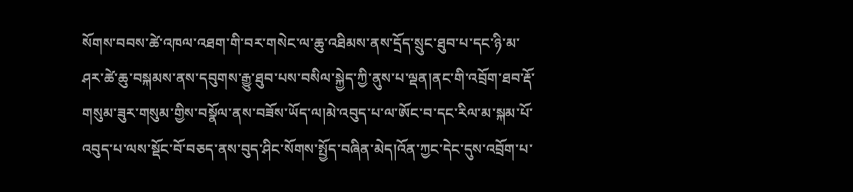སོགས་བབས་ཚེ་འཁལ་འཐག་གི་བར་གསེང་ལ་ཆུ་འཐིམས་ནས་དྲོད་སྲུང་ཐུབ་པ་དང་ཉི་མ་ཤར་ཚེ་ཆུ་བསྐམས་ནས་དབུགས་རྒྱུ་ཐུབ་པས་བསིལ་སྐྱེད་ཀྱི་ནུས་པ་ལྡན།ནང་གི་འབྲོག་ཐབ་རྡོ་གསུམ་ཟུར་གསུམ་གྱིས་བསྣོལ་ནས་བཟོས་ཡོད་ལ།མེ་འབུད་པ་ལ་ཨོང་བ་དང་རིལ་མ་སྐམ་པོ་འབུད་པ་ལས་སྡོང་བོ་བཅད་ནས་བུད་ཤིང་སོགས་སྤྱོད་བཞིན་མེད།འོན་ཀྱང་དེང་དུས་འབྲོག་པ་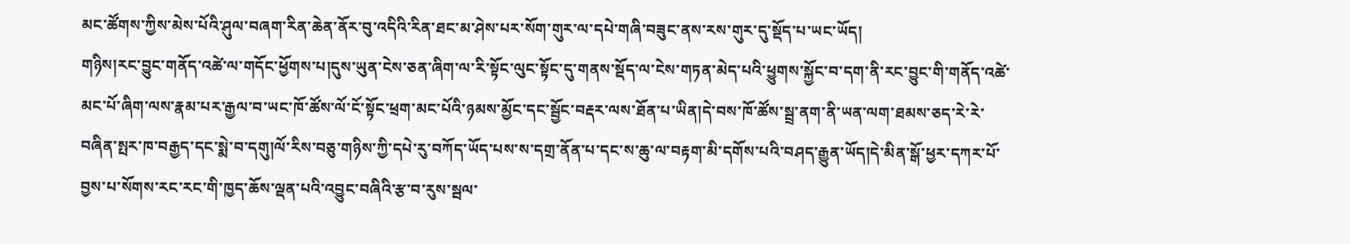མང་ཚོགས་ཀྱིས་མེས་པོའི་ཤུལ་བཞག་རིན་ཆེན་ནོར་བུ་འདིའི་རིན་ཐང་མ་ཤེས་པར་སོག་གུར་ལ་དཔེ་གཞི་བཟུང་ནས་རས་གུར་དུ་སྡོད་པ་ཡང་ཡོད།
གཉིས།རང་བྱུང་གནོད་འཚེ་ལ་གདོང་ཕྱོགས་པ།དུས་ཡུན་ངེས་ཅན་ཞིག་ལ་རི་སྟོང་ལུང་སྟོང་དུ་གནས་སྡོད་ལ་ངེས་གཏན་མེད་པའི་ཕྱུགས་སྐྱོང་བ་དག་ནི་རང་བྱུང་གི་གནོད་འཚེ་མང་པོ་ཞིག་ལས་རྣམ་པར་རྒྱལ་བ་ཡང་ཁོ་ཚོས་ལོ་ངོ་སྟོང་ཕྲག་མང་པོའི་ཉམས་མྱོང་དང་སྦྱོང་བརྡར་ལས་ཐོན་པ་ཡིན།དེ་བས་ཁོ་ཚོས་སྦྲ་ནག་ནི་ཡན་ལག་ཐམས་ཅད་རེ་རེ་བཞིན་སྤར་ཁ་བརྒྱད་དང་སྨེ་བ་དགུ།ལོ་རིས་བཅུ་གཉིས་ཀྱི་དཔེ་རུ་བཀོད་ཡོད་པས་ས་དགྲ་ནོན་པ་དང་ས་ཆུ་ལ་བརྟག་མི་དགོས་པའི་བཤད་རྒྱུན་ཡོད།དེ་མིན་སྒོ་ཕྱར་དཀར་པོ་བྱས་པ་སོགས་རང་རང་གི་ཁྱད་ཆོས་ལྡན་པའི་འབྱུང་བཞིའི་རྩ་བ་རུས་སྦལ་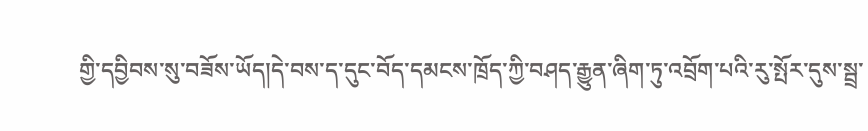གྱི་དབྱིབས་སུ་བཟོས་ཡོད།དེ་བས་ད་དུང་བོད་དམངས་ཁྲོད་ཀྱི་བཤད་རྒྱུན་ཞིག་ཏུ་འབྲོག་པའི་རུ་སྤོར་དུས་སྦྲ་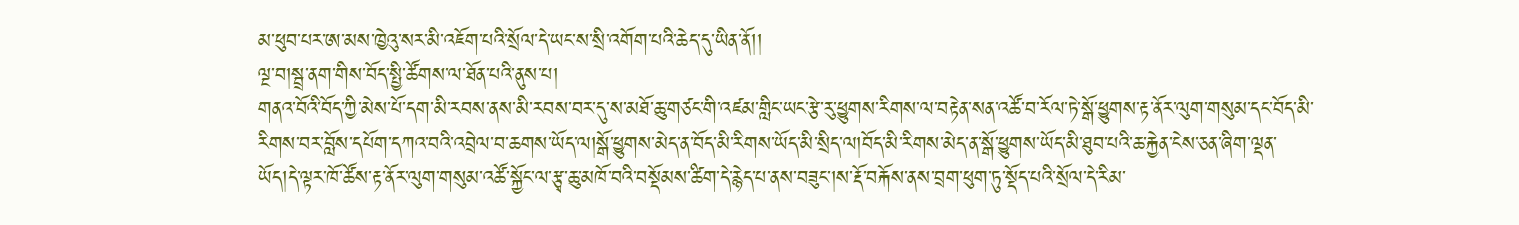མ་ཕུབ་པར་ཨ་མས་ཁྱེའུ་སར་མི་འཇོག་པའི་སྲོལ་དེ་ཡང་ས་སྲི་འགོག་པའི་ཆེད་དུ་ཡིན་ནོ།།
ལྔ་བ།སྦྲ་ནག་གིས་བོད་སྤྱི་ཚོགས་ལ་ཐོན་པའི་ནུས་པ།
གནའ་བོའི་བོད་ཀྱི་མེས་པོ་དག་མི་རབས་ནས་མི་རབས་བར་དུ་ས་མཐོ་ཆུ་གཙང་གི་འཛམ་གླིང་ཡང་རྩེ་རུ་ཕྱུགས་རིགས་ལ་བརྟེན་སན་འཚོ་བ་རོལ་ཏེ་སྒོ་ཕྱུགས་རྟ་ནོར་ལུག་གསུམ་དང་བོད་མི་རིགས་བར་བློས་དཔོག་དཀའ་བའི་འབྲེལ་བ་ཆགས་ཡོད་ལ།སྒོ་ཕྱུགས་མེད་ན་བོད་མི་རིགས་ཡོད་མི་སྲིད་ལ།བོད་མི་རིགས་མེད་ན་སྒོ་ཕྱུགས་ཡོད་མི་ཐུབ་པའི་ཆ་རྐྱེན་ངེས་ཅན་ཞིག་ལྡན་ཡོད།དེ་ལྟར་ཁོ་ཚོས་རྟ་ནོར་ལུག་གསུམ་འཚོ་སྐྱོང་ལ་རྩྭ་ཆུ་མཁོ་བའི་བསྡོམས་ཚིག་དེ་རྙེད་པ་ནས་བཟུང་།ས་རྡོ་བརྐོས་ནས་བྲག་ཕུག་ཏུ་སྡོད་པའི་སྲོལ་དེ་རིམ་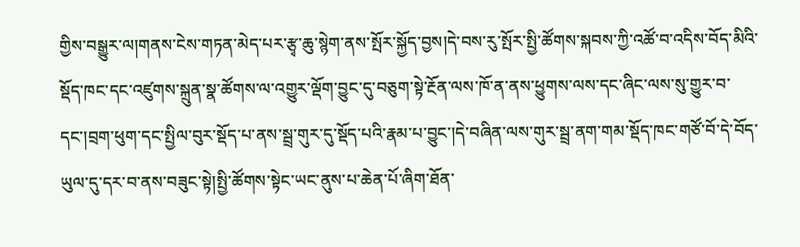གྱིས་བསྒྱུར་ལ།གནས་ངེས་གཏན་མེད་པར་རྩྭ་ཆུ་སྙེག་ནས་སྤོར་སྐྱོད་བྱས།དེ་བས་རུ་སྤོར་སྤྱི་ཚོགས་སྐབས་ཀྱི་འཚོ་བ་འདིས་བོད་མིའི་སྡོད་ཁང་དང་འཛུགས་སྐྲུན་སྣ་ཚོགས་ལ་འགྱུར་ལྡོག་བྱུང་དུ་བཅུག་སྟེ་རྔོན་ལས་ཁོ་ན་ནས་ཕྱུགས་ལས་དང་ཞིང་ལས་སུ་གྱུར་བ་དང་།བྲག་ཕུག་དང་སྤྱིལ་བུར་སྡོད་པ་ནས་སྦྲ་གུར་དུ་སྡོད་པའི་རྣམ་པ་བྱུང་།དེ་བཞིན་ལས་གུར་སྦྲ་ནག་གམ་སྡོད་ཁང་གཙོ་བོ་དེ་བོད་ཡུལ་དུ་དར་བ་ནས་བཟུང་སྟེ།སྤྱི་ཚོགས་སྟེང་ཡང་ནུས་པ་ཆེན་པོ་ཞིག་ཐོན་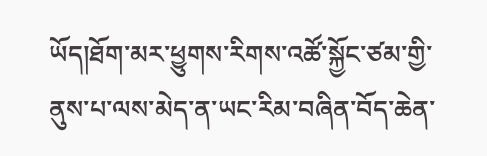ཡོད།ཐོག་མར་ཕྱུགས་རིགས་འཚོ་སྐྱོང་ཙམ་གྱི་ནུས་པ་ལས་མེད་ན་ཡང་རིམ་བཞིན་བོད་ཆེན་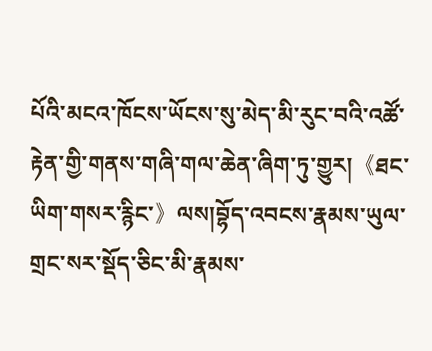པོའི་མངའ་ཁོངས་ཡོངས་སུ་མེད་མི་རུང་བའི་འཚོ་རྟེན་གྱི་གནས་གཞི་གལ་ཆེན་ཞིག་ཏུ་གྱུར།《ཐང་ཡིག་གསར་རྙིང་》ལས།བྷོད་འབངས་རྣམས་ཡུལ་གྲང་སར་སྡོད་ཅིང་མི་རྣམས་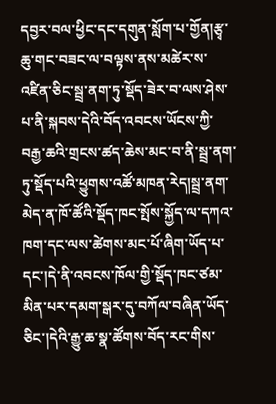དབྱར་བལ་ཕྱིང་དང་དགུན་སློག་པ་གྱོན།རྩྭ་ཆུ་གང་བཟང་ལ་བལྟས་ནས་མཚེར་ས་འཛིན་ཅིང་སྦྲ་ནག་ཏུ་སྡོད་ཟེར་བ་ལས་ཤེས་པ་ནི་སྐབས་དེའི་བོད་འབངས་ཡོངས་ཀྱི་བརྒྱ་ཆའི་གྲངས་ཚད་ཆེས་མང་བ་ནི་སྦྲ་ནག་ཏུ་སྡོད་པའི་ཕྱུགས་འཚོ་མཁན་རེད།སྦྲ་ནག་མེད་ན་ཁོ་ཚོའི་སྡོད་ཁང་སྤོས་སྐྱོད་ལ་དཀའ་ཁག་དང་ལས་ཚེགས་མང་པོ་ཞིག་ཡོད་པ་དང་།དེ་ནི་འབངས་ཁོལ་གྱི་སྡོད་ཁང་ཙམ་མིན་པར་དམག་སྒར་དུ་བཀོལ་བཞིན་ཡོད་ཅིང་།དེའི་རྒྱུ་ཆ་སྣ་ཚོགས་བོད་རང་གིས་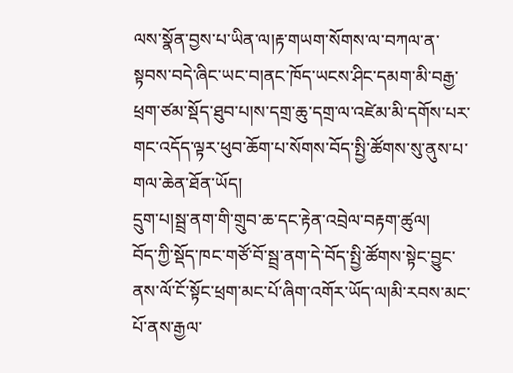ལས་སྣོན་བྱས་པ་ཡིན་ལ།རྟ་གཡག་སོགས་ལ་བཀལ་ན་སྟབས་བདེ་ཞིང་ཡང་བ།ནང་ཁོད་ཡངས་ཤིང་དམག་མི་བརྒྱ་ཕྲག་ཙམ་སྡོད་ཐུབ་པ།ས་དགྲ་ཆུ་དགྲ་ལ་འཛེམ་མི་དགོས་པར་གང་འདོད་ལྟར་ཕུབ་ཆོག་པ་སོགས་བོད་སྤྱི་ཚོགས་སུ་ནུས་པ་གལ་ཆེན་ཐོན་ཡོད།
དྲུག་པ།སྦྲ་ནག་གི་གྲུབ་ཆ་དང་རྟེན་འབྲེལ་བརྟག་ཚུལ།
བོད་ཀྱི་སྡོད་ཁང་གཙོ་བོ་སྦྲ་ནག་དེ་བོད་སྤྱི་ཚོགས་སྟེང་བྱུང་ནས་ལོ་ངོ་སྟོང་ཕྲག་མང་པོ་ཞིག་འགོར་ཡོད་ལ།མི་རབས་མང་པོ་ནས་རྒྱལ་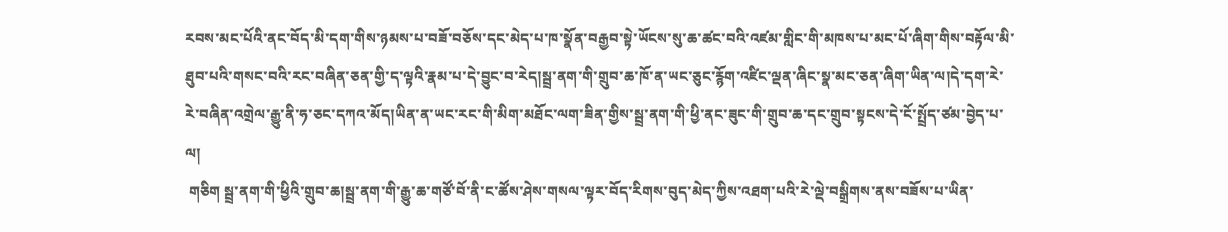རབས་མང་པོའི་ནང་བོད་མི་དག་གིས་ཉམས་པ་བཟོ་བཅོས་དང་མེད་པ་ཁ་སྣོན་བརྒྱབ་སྟེ་ཡོངས་སུ་ཆ་ཚང་བའི་འཛམ་གླིང་གི་མཁས་པ་མང་པོ་ཞིག་གིས་བརྟོལ་མི་ཐུབ་པའི་གསང་བའི་རང་བཞིན་ཅན་གྱི་ད་ལྟའི་རྣམ་པ་དེ་བྱུང་བ་རེད།སྦྲ་ནག་གི་གྲུབ་ཆ་ཁོ་ན་ཡང་ཅུང་རྙོག་འཛིང་ལྡན་ཞིང་སྣ་མང་ཅན་ཞིག་ཡིན་ལ།དེ་དག་རེ་རེ་བཞིན་འགྲེལ་རྒྱུ་ནི་ཧ་ཅང་དཀའ་མོད།ཡིན་ན་ཡང་རང་གི་མིག་མཐོང་ལག་ཟིན་གྱིས་སྦྲ་ནག་གི་ཕྱི་ནང་ཟུང་གི་གྲུབ་ཆ་དང་གྲུབ་སྟངས་དེ་ངོ་སྤྲོད་ཙམ་བྱེད་པ་ལ།
 གཅིག སྦྲ་ནག་གི་ཕྱིའི་གྲུབ་ཆ།སྦྲ་ནག་གི་རྒྱུ་ཆ་གཙོ་བོ་ནི་ང་ཚོས་ཤེས་གསལ་ལྟར་བོད་རིགས་བུད་མེད་ཀྱིས་འཐག་པའི་རེ་ལྡེ་བསྒྲིགས་ནས་བཟོས་པ་ཡིན་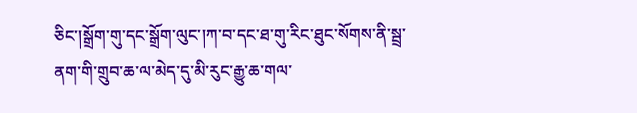ཅིང་།སྒྲོག་གུ་དང་སྒྲོག་ལུང་།ཀ་བ་དང་ཐ་གུ་རིང་ཐུང་སོགས་ནི་སྦྲ་ནག་གི་གྲུབ་ཆ་ལ་མེད་དུ་མི་རུང་རྒྱུ་ཆ་གལ་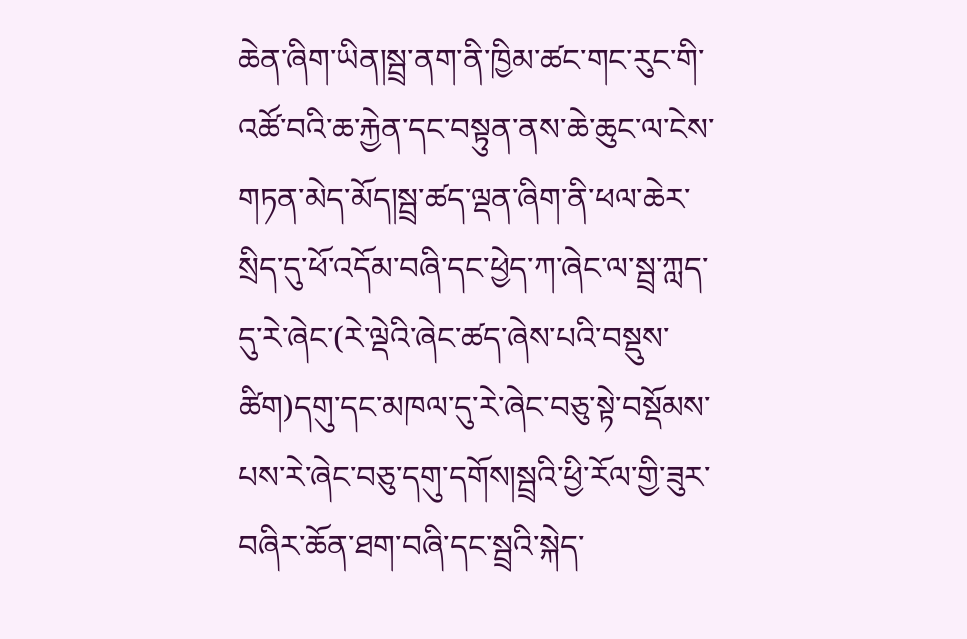ཆེན་ཞིག་ཡིན།སྦྲ་ནག་ནི་ཁྱིམ་ཚང་གང་རུང་གི་འཚོ་བའི་ཆ་རྐྱེན་དང་བསྟུན་ནས་ཆེ་ཆུང་ལ་ངེས་གཏན་མེད་མོད།སྦྲ་ཚད་ལྡན་ཞིག་ནི་ཕལ་ཆེར་སྲིད་དུ་ཕོ་འདོམ་བཞི་དང་ཕྱེད་ཀ་ཞེང་ལ་སྦྲ་ཀླད་དུ་རེ་ཞེང་(རེ་ལྡེའི་ཞེང་ཚད་ཞེས་པའི་བསྡུས་ཚིག)དགུ་དང་མཁལ་དུ་རེ་ཞེང་བཅུ་སྟེ་བསྡོམས་པས་རེ་ཞེང་བཅུ་དགུ་དགོས།སྦྲའི་ཕྱི་རོལ་གྱི་ཟུར་བཞིར་ཆོན་ཐག་བཞི་དང་སྦྲའི་སྐེད་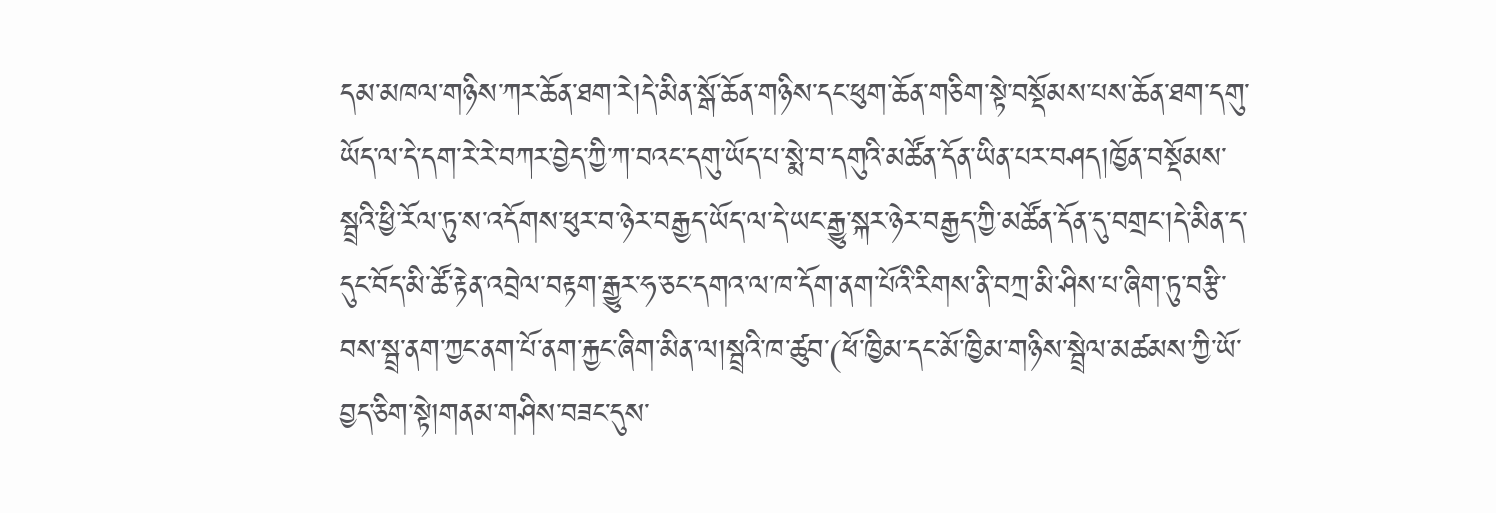དམ་མཁལ་གཉིས་ཀར་ཆོན་ཐག་རེ།དེ་མིན་སྒོ་ཆོན་གཉིས་དང་ཕུག་ཆོན་གཅིག་སྟེ་བསྡོམས་པས་ཆོན་ཐག་དགུ་ཡོད་ལ་དེ་དག་རེ་རེ་བཀར་བྱེད་ཀྱི་ཀ་བའང་དགུ་ཡོད་པ་སྨེ་བ་དགུའི་མཚོན་དོན་ཡིན་པར་བཤད།ཁྱོན་བསྡོམས་སྦྲའི་ཕྱི་རོལ་ཏུ་ས་འདོགས་ཕུར་བ་ཉེར་བརྒྱད་ཡོད་ལ་དེ་ཡང་རྒྱུ་སྐར་ཉེར་བརྒྱད་ཀྱི་མཚོན་དོན་དུ་བགྲང་།དེ་མིན་ད་དུང་བོད་མི་ཚོ་རྟེན་འབྲེལ་བརྟག་རྒྱུར་ཧ་ཅང་དགའ་ལ་ཁ་དོག་ནག་པོའི་རིགས་ནི་བཀྲ་མི་ཤིས་པ་ཞིག་ཏུ་བརྩི་བས་སྦྲ་ནག་ཀྱང་ནག་པོ་ནག་རྐྱང་ཞིག་མིན་ལ།སྦྲའི་ཁ་ཚུབ་(ཕོ་ཁྱིམ་དང་མོ་ཁྱིམ་གཉིས་སྦྲེལ་མཚམས་ཀྱི་ཡོ་བྱད་ཅིག་སྟེ།གནམ་གཤིས་བཟང་དུས་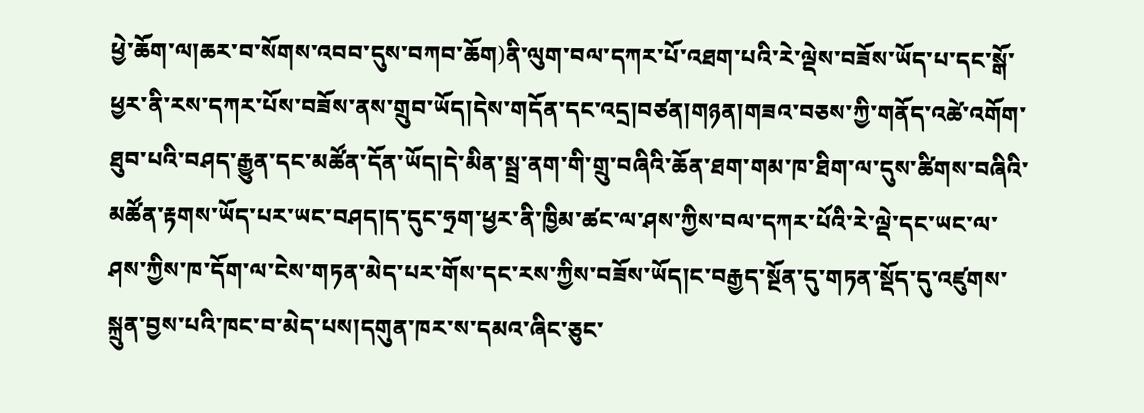ཕྱེ་ཆོག་ལ།ཆར་བ་སོགས་འབབ་དུས་བཀབ་ཆོག)ནི་ལུག་བལ་དཀར་པོ་འཐག་པའི་རེ་ལྡེས་བཟོས་ཡོད་པ་དང་སྒོ་ཕྱར་ནི་རས་དཀར་པོས་བཟོས་ནས་གྲུབ་ཡོད།དེས་གདོན་དང་འདྲ།བཙན།གཉན།གཟའ་བཅས་ཀྱི་གནོད་འཚེ་འགོག་ཐུབ་པའི་བཤད་རྒྱུན་དང་མཚོན་དོན་ཡོད།དེ་མིན་སྦྲ་ནག་གི་གྲུ་བཞིའི་ཆོན་ཐག་གམ་ཁ་ཐིག་ལ་དུས་ཚིགས་བཞིའི་མཚོན་རྟགས་ཡོད་པར་ཡང་བཤད།ད་དུང་ཧྲག་ཕྱར་ནི་ཁྱིམ་ཚང་ལ་ཤས་ཀྱིས་བལ་དཀར་པོའི་རེ་ལྡེ་དང་ཡང་ལ་ཤས་ཀྱིས་ཁ་དོག་ལ་ངེས་གཏན་མེད་པར་གོས་དང་རས་ཀྱིས་བཟོས་ཡོད།ང་བརྒྱད་སྔོན་དུ་གཏན་སྡོད་དུ་འཛུགས་སྐྲུན་བྱས་པའི་ཁང་བ་མེད་པས།དགུན་ཁར་ས་དམའ་ཞིང་ཅུང་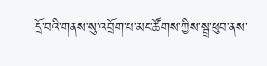དྲོ་བའི་གནས་སུ་འབྲོག་པ་མང་ཚོགས་ཀྱིས་སྦྲ་ཕུབ་ནས་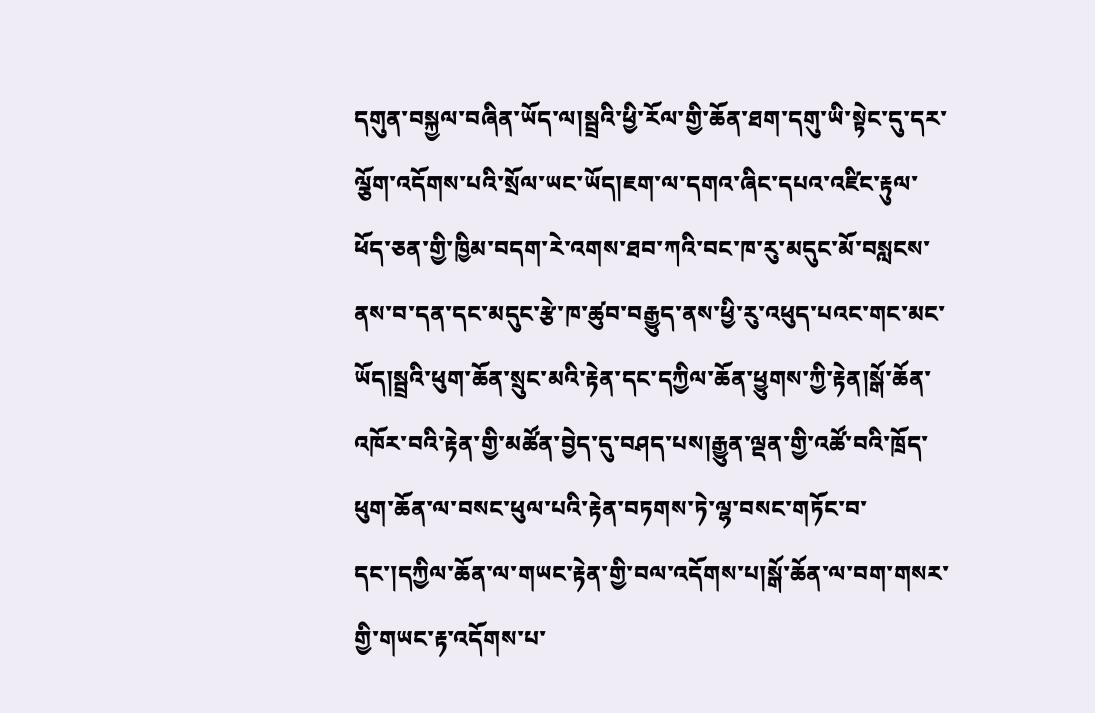དགུན་བསྐྱལ་བཞིན་ཡོད་ལ།སྦྲའི་ཕྱི་རོལ་གྱི་ཆོན་ཐག་དགུ་ཡི་སྟེང་དུ་དར་ལྕོག་འདོགས་པའི་སྲོལ་ཡང་ཡོད།ཇག་ལ་དགའ་ཞིང་དཔའ་འཛིང་རྟུལ་ཕོད་ཅན་གྱི་ཁྱིམ་བདག་རེ་འགས་ཐབ་ཀའི་བང་ཁ་རུ་མདུང་མོ་བསླངས་ནས་བ་དན་དང་མདུང་རྩེ་ཁ་ཚུབ་བརྒྱུད་ནས་ཕྱི་རུ་འཕུད་པའང་གང་མང་ཡོད།སྦྲའི་ཕུག་ཆོན་སྲུང་མའི་རྟེན་དང་དཀྱིལ་ཆོན་ཕྱུགས་ཀྱི་རྟེན།སྒོ་ཆོན་འཁོར་བའི་རྟེན་གྱི་མཚོན་བྱེད་དུ་བཤད་པས།རྒྱུན་ལྡན་གྱི་འཚོ་བའི་ཁྲོད་ཕུག་ཆོན་ལ་བསང་ཕུལ་པའི་རྟེན་བཏགས་ཏེ་ལྷ་བསང་གཏོང་བ་དང་།དཀྱིལ་ཆོན་ལ་གཡང་རྟེན་གྱི་བལ་འདོགས་པ།སྒོ་ཆོན་ལ་བག་གསར་གྱི་གཡང་རྟ་འདོགས་པ་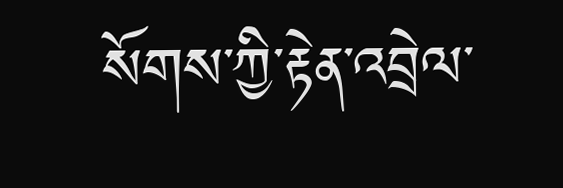སོགས་ཀྱི་རྟེན་འབྲེལ་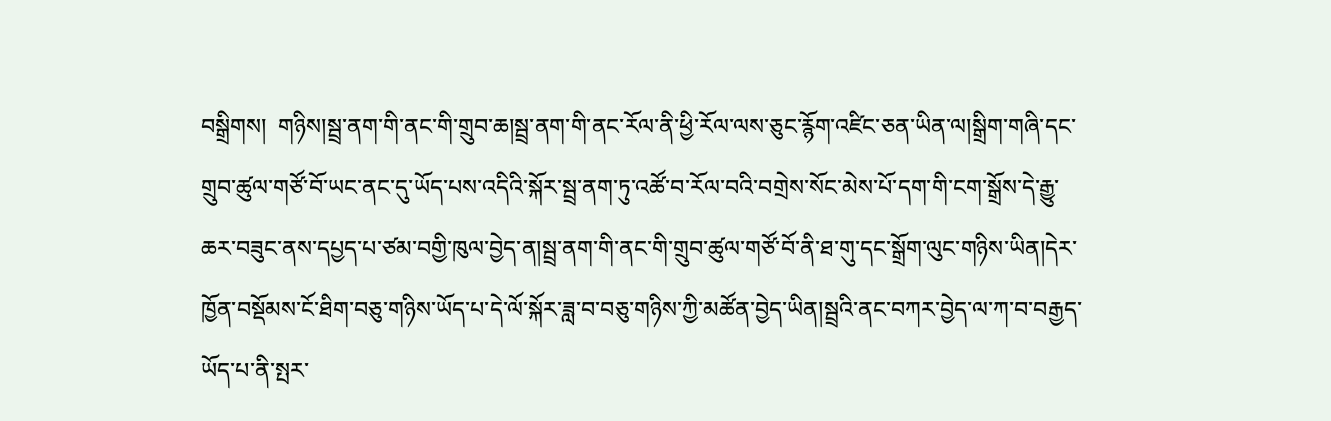བསྒྲིགས།  གཉིས།སྦྲ་ནག་གི་ནང་གི་གྲུབ་ཆ།སྦྲ་ནག་གི་ནང་རོལ་ནི་ཕྱི་རོལ་ལས་ཅུང་རྙོག་འཛིང་ཅན་ཡིན་ལ།སྒྲིག་གཞི་དང་གྲུབ་ཚུལ་གཙོ་བོ་ཡང་ནང་དུ་ཡོད་པས་འདིའི་སྐོར་སྦྲ་ནག་ཏུ་འཚོ་བ་རོལ་བའི་བགྲེས་སོང་མེས་པོ་དག་གི་ངག་སྒྲོས་དེ་རྒྱུ་ཆར་བཟུང་ནས་དཔྱད་པ་ཙམ་བགྱི་ཁུལ་བྱེད་ན།སྦྲ་ནག་གི་ནང་གི་གྲུབ་ཚུལ་གཙོ་བོ་ནི་ཐ་གུ་དང་སྒྲོག་ལུང་གཉིས་ཡིན།དེར་ཁྱོན་བསྡོམས་ངོ་ཐིག་བཅུ་གཉིས་ཡོད་པ་དེ་ལོ་སྐོར་ཟླ་བ་བཅུ་གཉིས་ཀྱི་མཚོན་བྱེད་ཡིན།སྦྲའི་ནང་བཀར་བྱེད་ལ་ཀ་བ་བརྒྱད་ཡོད་པ་ནི་སྤར་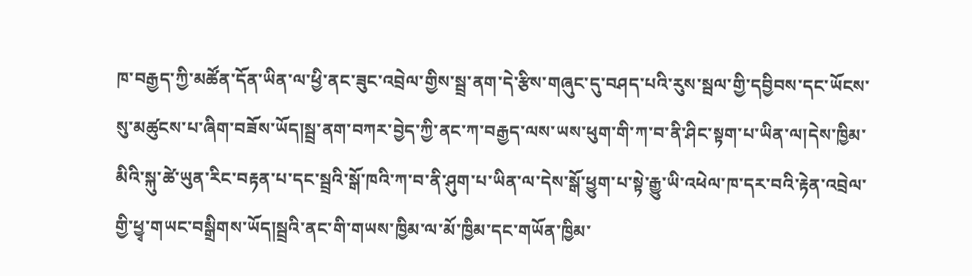ཁ་བརྒྱད་ཀྱི་མཚོན་དོན་ཡིན་ལ་ཕྱི་ནང་ཟུང་འབྲེལ་གྱིས་སྦྲ་ནག་དེ་རྩིས་གཞུང་དུ་བཤད་པའི་རུས་སྦལ་གྱི་དབྱིབས་དང་ཡོངས་སུ་མཚུངས་པ་ཞིག་བཟོས་ཡོད།སྦྲ་ནག་བཀར་བྱེད་ཀྱི་ནང་ཀ་བརྒྱད་ལས་ཡས་ཕུག་གི་ཀ་བ་ནི་ཤིང་སྟག་པ་ཡིན་ལ།དེས་ཁྱིམ་མིའི་སྐུ་ཚེ་ཡུན་རིང་བརྟན་པ་དང་སྦྲའི་སྒོ་ཁའི་ཀ་བ་ནི་ཤུག་པ་ཡིན་ལ་དེས་སྒོ་ཕྱུག་པ་སྟེ་རྒྱུ་ཡི་འཕེལ་ཁ་དར་བའི་རྟེན་འབྲེལ་གྱི་ཕྱྭ་གཡང་བསྒྲིགས་ཡོད།སྦྲའི་ནང་གི་གཡས་ཁྱིམ་ལ་མོ་ཁྱིམ་དང་གཡོན་ཁྱིམ་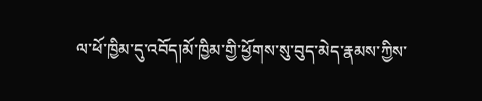ལ་ཕོ་ཁྱིམ་དུ་འབོད།མོ་ཁྱིམ་གྱི་ཕྱོགས་སུ་བུད་མེད་རྣམས་ཀྱིས་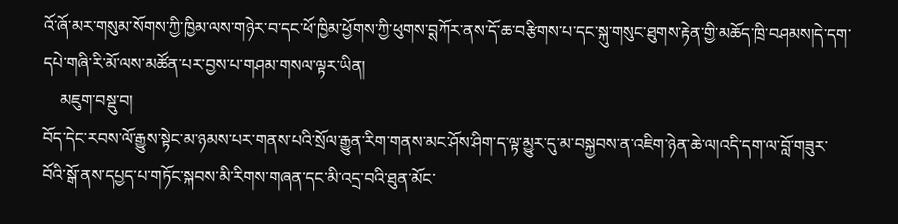འོ་ཞོ་མར་གསུམ་སོགས་ཀྱི་ཁྱིམ་ལས་གཉེར་བ་དང་ཕོ་ཁྱིམ་ཕྱོགས་ཀྱི་ཕུགས་བྶཀོར་ནས་དོ་ཆ་བརྩིགས་པ་དང་སྐུ་གསུང་ཐུགས་རྟེན་གྱི་མཆོད་ཁྲི་བཤམས།དེ་དག་དཔེ་གཞི་རི་མོ་ལས་མཚོན་པར་བྱས་པ་གཤམ་གསལ་ལྟར་ཡིན།
    མཇུག་བསྡུ་བ།
བོད་དེང་རབས་ལོ་རྒྱུས་སྟེང་མ་ཉམས་པར་གནས་པའི་སྲོལ་རྒྱུན་རིག་གནས་མང་ཤོས་ཤིག་ད་ལྟ་མྱུར་དུ་མ་བསྐྱབས་ན་འཇིག་ཉེན་ཆེ་ལ།འདི་དག་ལ་བློ་གཟུར་བོའི་སྒོ་ནས་དཔྱད་པ་གཏོང་སྐབས་མི་རིགས་གཞན་དང་མི་འདྲ་བའི་ཐུན་མོང་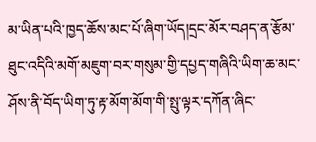མ་ཡིན་པའི་ཁྱད་ཆོས་མང་པོ་ཞིག་ཡོད།དྲང་མོར་བཤད་ན་རྩོམ་ཐུང་འདིའི་མགོ་མཇུག་བར་གསུམ་གྱི་དཔྱད་གཞིའི་ཡིག་ཆ་མང་ཤོས་ནི་བོད་ཡིག་ཏུ་རྟ་མོག་མོག་གི་སྤུ་ལྟར་དཀོན་ཞིང་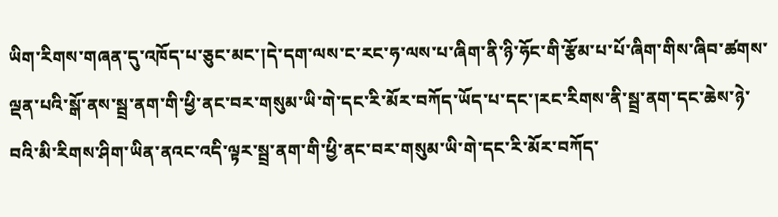ཡིག་རིགས་གཞན་དུ་འཁོད་པ་ཅུང་མང་།དེ་དག་ལས་ང་རང་ཧ་ལས་པ་ཞིག་ནི་ཉི་ཧོང་གི་རྩོམ་པ་པོ་ཞིག་གིས་ཞིབ་ཚགས་ལྡན་པའི་སྒོ་ནས་སྦྲ་ནག་གི་ཕྱི་ནང་བར་གསུམ་ཡི་གེ་དང་རི་མོར་བཀོད་ཡོད་པ་དང་།རང་རིགས་ནི་སྦྲ་ནག་དང་ཆེས་ཉེ་བའི་མི་རིགས་ཤིག་ཡིན་ནའང་འདི་ལྟར་སྦྲ་ནག་གི་ཕྱི་ནང་བར་གསུམ་ཡི་གེ་དང་རི་མོར་བཀོད་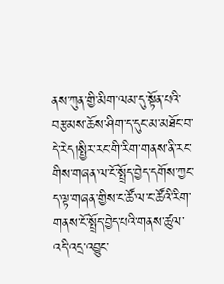ནས་ཀུན་གྱི་མིག་ལམ་དུ་སྟོན་པའི་བརྩམས་ཆོས་ཤིག་ད་དུང་མ་མཐོང་བ་དེ་རེད།སྤྱིར་རང་གི་རིག་གནས་ནི་རང་གིས་གཞན་ལ་ངོ་སྤྲོད་བྱེད་དགོས་ཀྱང་ད་ལྟ་གཞན་གྱིས་ང་ཚོ་ལ་ང་ཚོའི་རིག་གནས་ངོ་སྤྲོད་བྱེད་པའི་གནས་ཚུལ་འདི་འདྲ་འབྱུང་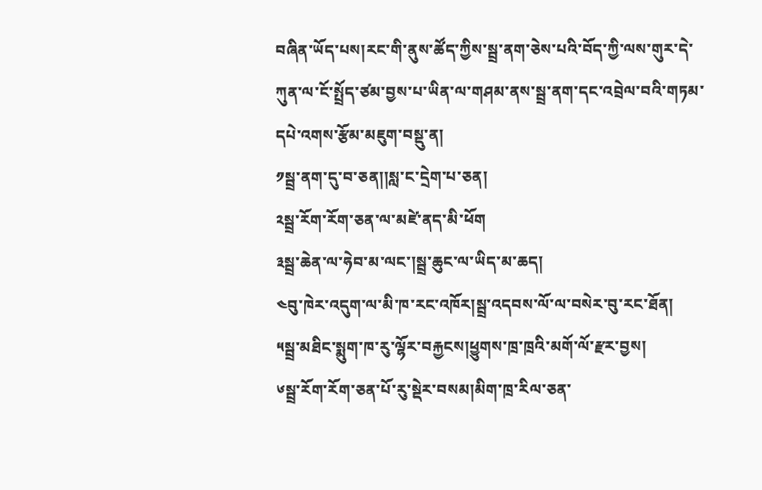བཞིན་ཡོད་པས།རང་གི་ནུས་ཚོད་ཀྱིས་སྦྲ་ནག་ཅེས་པའི་བོད་ཀྱི་ལས་གུར་དེ་ཀུན་ལ་ངོ་སྤྲོད་ཙམ་བྱས་པ་ཡིན་ལ་གཤམ་ནས་སྦྲ་ནག་དང་འབྲེལ་བའི་གཏམ་དཔེ་འགས་རྩོམ་མཇུག་བསྡུ་ན།
༡སྦྲ་ནག་དུ་བ་ཅན།།སླ་ང་དྲེག་པ་ཅན།
༢སྦྲ་རོག་རོག་ཅན་ལ་མཛེ་ནད་མི་ཕོག
༣སྦྲ་ཆེན་ལ་ཧེབ་མ་ལང་།སྦྲ་ཆུང་ལ་ཡིད་མ་ཆད།
༤བུ་ཁེར་འདུག་ལ་མི་ཁ་རང་འཁོར།སྦྲ་འདབས་ལོ་ལ་བསེར་བུ་རང་ཐོན།
༥སྦྲ་མཐིང་སྨུག་ཁ་རུ་ལྷོར་བརྐྱངས།ཕྱུགས་ཁྲ་ཁྲའི་མགོ་ལོ་རྫར་བྱས།
༦སྦྲ་རོག་རོག་ཅན་པོ་རུ་སྡེར་བསམ།མིག་ཁྲ་རིལ་ཅན་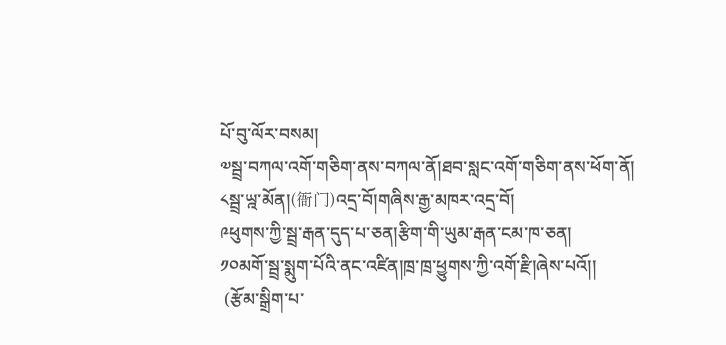པོ་བུ་ལོར་བསམ།
༧སྦྲ་བཀལ་འགོ་གཅིག་ནས་བཀལ་ནོ།ཐབ་སླང་འགོ་གཅིག་ནས་ཕོག་ནོ།
༨སྦྲ་ཡྰ་མོན།(衙门)འདྲ་བོ།གཞིས་རྒྱ་མཁར་འདྲ་བོ།
༩ཕུགས་ཀྱི་སྦྲ་རྒན་དུད་པ་ཅན།རྩིག་གི་ཡུམ་རྒན་ངམ་ཁ་ཅན།
༡༠མགོ་སྦྲ་སྨུག་པོའི་ནང་འཛིན།ཁྲ་ཁྲ་ཕྱུགས་ཀྱི་འགོ་རྫི།ཞེས་པའོ།།
 (རྩོམ་སྒྲིག་པ་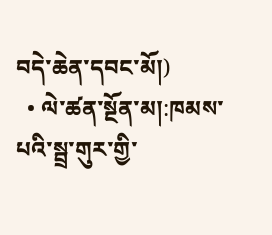བདེ་ཆེན་དབང་མོ།)
  • ལེ་ཚན་སྔོན་མ།:ཁམས་པའི་སྦྲ་གུར་གྱི་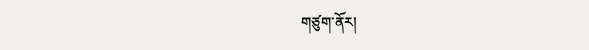གཙུག་ནོར།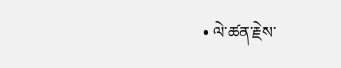• ལེ་ཚན་རྗེས་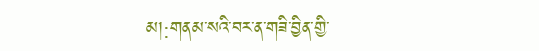མ།:གནམ་སའི་བར་ན་གཟི་བྱིན་གྱི་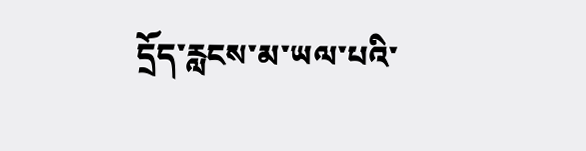དྲོད་རླངས་མ་ཡལ་པའི་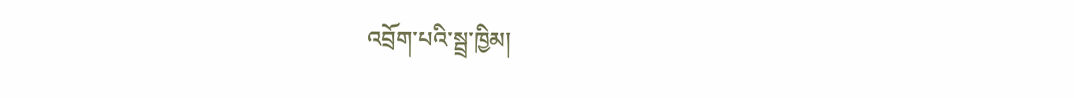འབྲོག་པའི་སྦྲ་ཁྱིམ།